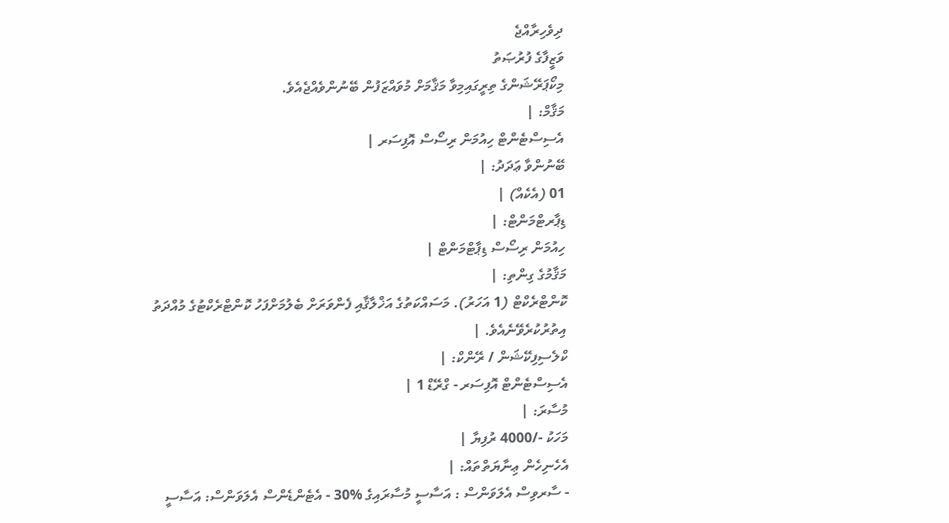ދިވެހިރާއްޖެ
ވަޒީފާގެ ފުރުޞަތު
މިކޯޕަރޭޝަންގެ ތިރީގައިމިވާ މަޤާމަށް މުވައްޒަފުން ބޭނުންވެއްޖެއެވެ.
މަޤާމް: |
އެސިސްޓެންޓް ހިއުމަން ރިސޯސް އޮފިސަރ |
ބޭނުންވާ ޢަދަދު: |
01 (އެކެއް) |
ޑިޕާރޓްމަންޓް: |
ހިއުމަން ރިސޯސް ޑިޕާޓްމަންޓް |
މަޤާމުގެ ގިންތި: |
ކޮންޓްރެކްޓް (1 އަހަރު). މަސައްކަތުގެ އަޚްލާޤާއި ފެންވަރަށް ބެލުމަށްފަހު ކޮންޓްރެކްޓުގެ މުއްދަތު އިތުރުކުރެވޭނެއެވެ. |
ކްލެސިފިކޭޝަން / ރޭންކް: |
އެސިސްޓެންޓް އޮފިސަރ - ގްރޭޑް 1 |
މުސާރަ: |
މަހަކު -/4000 ރުފިޔާ |
އެހެނިހެން ޢިނާޔަތްތައް: |
- ސާރވިސް އެލަވަންސް : އަސާސީ މުސާރައިގެ %30 - އެޓެންޑެންސް އެލަވަންސް: އަސާސީ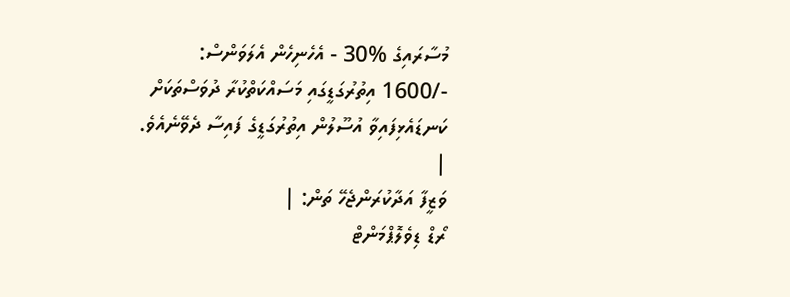މުސާރައިގެ %30 - އެހެނިހެން އެލަވަންސް: -/1600 އިތުރުގަޑީގައި މަސައްކަތްކުރާ ދުވަސްތަކަށް ކަނޑައެޅިފައިވާ އުސޫލުން އިތުރުގަޑީގެ ފައިސާ ދެވޭނެއެވެ. |
ވަޒީފާ އަދާކުރަންޖެހޭ ތަން: |
ރޯޑް ޑިވެލޮޕްމަންޓް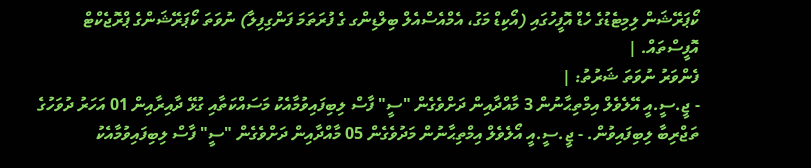ކޯޕަރޭޝަން ލިމިޓެޑުގެ ހެޑް އޮފީހުގައި (އޯކިޑް މަގު، އެމްއެސްއެލް ބިލްޑިންގ ގެ ފުރަތަމަ ފަންގިފިލާ) ނުވަތަ ކޯޕަރޭޝަންގެ ޕްރޮޖެކްޓް އޮފީސްތައް. |
ފެންވަރު ނުވަތަ ޝަރުތު: |
- ޖީ.ސީ.އީ އޭލެވެލް އިމްތިޙާނުން 3 މާއްދާއިން ދަށްވެގެން "ސީ" ފާސް ލިބިފައިވުމާއެކު މަސައްކަތާއި ގުޅޭ ދާއިރާއިން 01 އަހަރު ދުވަހުގެ ތަޖްރިބާ ލިބިފައިވުން. - ޖީ.ސީ.އީ އޯލެވެލް އިމްތިޙާނުން މަދުވެގެން 05 މާއްދާއިން ދަށްވެގެން "ސީ" ފާސް ލިބިފައިވުމާއެކު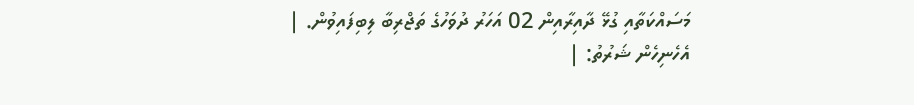މަސައްކަތާއި ގުޅޭ ދާއިރާއިން 02 އަހަރު ދުވަހުގެ ތަޖްރިބާ ލިބިފައިވުން. |
އެހެނިހެން ޝަރުތު: |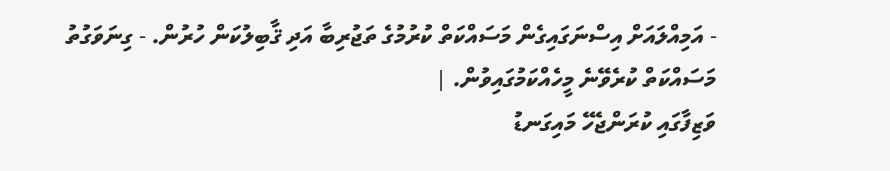- އަމިއްލައަށް އިސްނަގައިގެން މަސައްކަތް ކުރުމުގެ ތަޖުރިބާ އަދި ޤާބިލުކަން ހުރުން. - ގިނަވަގުތު މަސައްކަތް ކުރެވޭނެ މީހެއްކަމުގައިވުން. |
ވަޒިފާގައި ކުރަންޖެހޭ މައިގަނޑު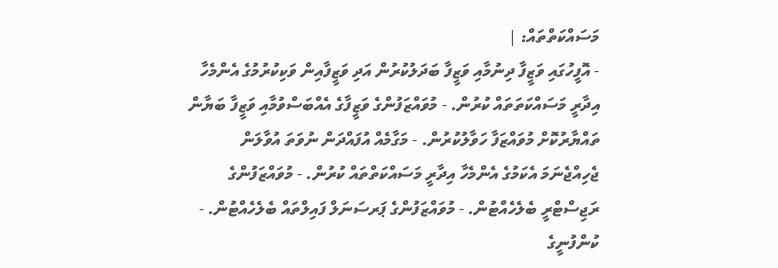މަސައްކަތްތައް: |
- އޮފީހުގައި ވަޒީފާ ދިނުމާއި ވަޒީފާ ބަދަލުކުރުން އަދި ވަޒީފާއިން ވަކިކުރުމުގެ އެންމެހާ އިދާރީ މަސައްކަތަތައް ކުރުން. - މުވައްޒަފުންގެ ވަޒީފާގެ އެއްބަސްވުމާއި ވަޒީފާ ބަޔާން ތައްޔާރުކޮށް މުވައްޒަފާ ހަވާލުކުރުން. - މަގާމެއް އުފައްދަން ނުވަތަ އުވާލަން ޖެހިއްޖެނަމަ އެކަމުގެ އެންމެހާ އިދާރީ މަސައްކަތްތައް ކުރުން. - މުވައްޒަފުންގެ ރަޖިސްޓްރީ ބެލެހެއްޓުން. - މުވައްޒަފުންގެ ޕަރސަނަލް ފައިލްތައް ބެލެހެއްޓުން. - ކުންފުނީގެ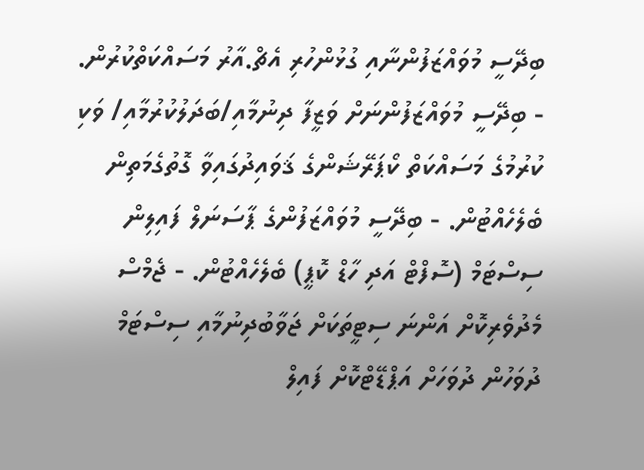ބިދޭސީ މުވައްޒަފުންނާއި ގުޅުންހުރި އެޗް.އާރު މަސައްކަތްކުރުން. - ބިދޭސީ މުވައްޒަފުންނަށް ވަޒީފާ ދިނުމާއި/ބަދަލުކުރުމާއި/ ވަކި ކުރުމުގެ މަސައްކަތް ކޯޕަރޭޝަންގެ ޤަވައިދުގައިވާ ގޮތުގެމަތިން ބެލެހެއްޓުން. - ބިދޭސީ މުވައްޒަފުންގެ ޕާސަނަލް ފައިލިން ސިސްޓަމް (ސޮފްޓް އަދި ހާޑް ކޮޕީ) ބެލެހެއްޓުން. - ޖެމްސް މެދުވެރިކޮށް އަންނަ ސިޓީތަކަށް ޖަވާބުދިނުމާއި ސިސްޓަމް ދުވަހުން ދުވަހަށް އަޕްޑޭޓްކޮށް ފައިލް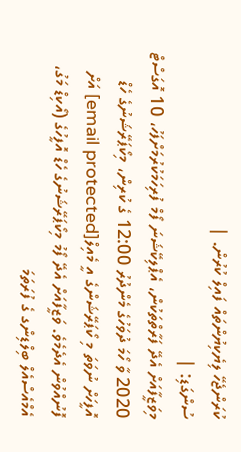ކުރަންޖެހޭ ލިޔެކިޔުންތައް ފައިލް ކުރުން. |
ސުންގަޑި: |
މިވަޒީފާއަށް އެދޭ ފަރާތްތަކުން، އެޕްލިކޭޝަނަ ފޯމް ފުރިހަމަކުރުމަށްފަހު، 10 އޮގަސްޓް 2020 ވާ ހޯމަ ދުވަހުގެ މެންދުރު 12:00 ގެ ކުރިން، މިކޯޕަރޭޝަނުގެ ހެޑް އޮފީހަށް ނުވަތަ މި ކޯޕަރޭޝަންގެ އީ މެއިލް[email protected] އަށް ފޮނުއްވުން އެދެމެވެ. ވަޒީފާއަށް އެދޭ ފޯމު މިކޯޕަރޭޝަނުގެ ހެޑް އޮފީހުގެ (އޯކިޑް މަގު، އެމްއެސްއެލް ބިލްޑިންގ ގެ ފުރަތަމަ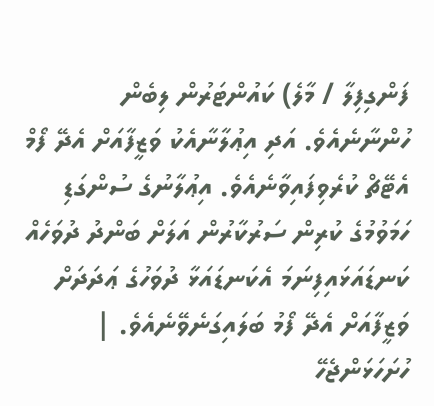ފަންގިފިލާ / މާލެ) ކައުންޓަރުން ލިބެން ހުންނާނެއެވެ. އަދި އިޢުލާނާއެކު ވަޒީފާއަށް އެދޭ ފޯމް އެޓޭޗް ކުރެވިފައިވާނެއެވެ. އިޢުލާނުގެ ސުންގަޑި ހަމަވުމުގެ ކުރިން ސަރުކާރުން އަލަށް ބަންދު ދުވަހެއް ކަނޑައަޅައިފިނަމަ އެކަނޑައަޅާ ދުވަހުގެ ޢަދަދަށް ވަޒީފާއަށް އެދޭ ފޯމު ބަލައިގަނެވޭނެއެވެ. |
ހުށަހަޅަންޖެހޭ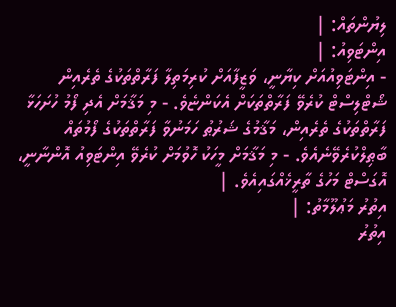ލިޔުންތައް: |
އިންޓަވިއު: |
- އިންޓަވިއުއަށް ކިޔާނީ، ވަޒީފާއަށް ކުރިމަތިލާ ފަރާތްތަކުގެ ތެރެއިން ޝޯޓްލިސްޓް ކުރެވޭ ފަރާތްތަކަށް އެކަންޏެވެ. - މި މަޤާމަށް އެދި ފޯމު ހުށަހަޅާ ފަރާތްތަކުގެ ތެރެއިން، މަޤާމުގެ ޝަރުޠު ހަމަނުވާ ފަރާތްތަކުގެ ފޯމުތައް ބާޠިލްކުރެވޭނެއެވެ. - މި މަޤާމަށް މީހަކު ހޮވުމަށް ކުރެވޭ އިންޓަވިއު އޮންނާނީ، އޮގަސްޓް މަހުގެ ތާރީޚެއްގައިއެވެ. |
އިތުރު މަޢުލޫމާތު: |
އިތުރު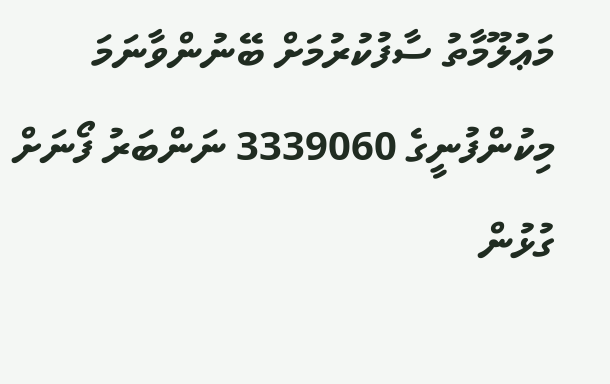މަޢުލޫމާތު ސާފުކުރުމަށް ބޭނުންވާނަމަ މިކުންފުނީގެ 3339060 ނަންބަރު ފޯނަށް ގުޅުން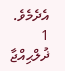އެދެމެވެ.
1 ޛުލްޙިއްޖާ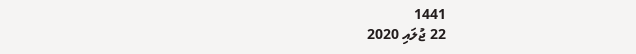1441
22 ޖުލައި 2020